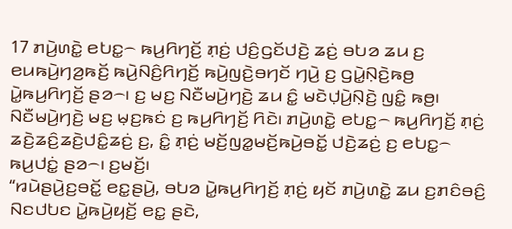17 ꤊꤣꤧ꤬ꤛꤢꤧ꤭ ꤕꤝꤢ꤭꤮ ꤒꤣ꤬ꤖꤚꤢꤩ꤬ ꤊ꤫ꤢꤦ꤬ ꤓꤢꤨ꤬ꤞꤢꤩꤓꤢꤧ꤬ ꤘꤢꤦ꤬ ꤋꤝꤤ ꤘꤣ ꤢ꤬ ꤕꤣꤒꤣꤧ꤬ꤚꤤ꤬ꤒꤢꤩ꤬ ꤒꤣꤧ꤬ꤡꤢꤨ꤬ꤖꤚꤢꤩ꤬ ꤒꤣꤧ꤬ꤜꤢꤧ꤬ꤋꤚꤢꤩ ꤚꤣꤧ꤬ ꤢ꤬ ꤞꤣꤧ꤭ꤡ꤫ꤢꤧ꤬ꤒꤥ꤬ ꤣꤧ꤭ꤒꤣ꤬ꤖꤚꤢꤩ꤬ ꤔꤤ꤮꤯ ꤢ꤬ ꤗꤢ꤬ ꤡꤢꤪꤗꤣꤧ꤬ꤚꤢꤧ꤬ ꤘꤣ ꤢꤨ꤭ ꤗꤢꤧꤓ꤫ꤣꤧ꤬ꤡ꤫ꤢꤧ꤬ ꤜꤢꤨ꤭ ꤒꤥ꤬꤯ ꤡꤢꤪꤗꤣꤧ꤬ꤚꤢꤧ꤬ ꤗꤢ꤬ ꤗ꤫ꤢ꤬ꤒꤢꤦ ꤢ꤬ ꤒꤣ꤬ꤖꤚꤢꤩ꤬ ꤖꤢꤧ꤯ ꤊꤣꤧ꤬ꤛꤢꤧ꤭ ꤕꤝꤢ꤭꤮ ꤒꤣ꤬ꤖꤚꤢꤩ꤬ ꤊ꤫ꤢꤦ꤬ ꤘꤢꤧ꤬ꤘꤢꤨ꤬ꤘꤢꤧ꤬ꤓꤢꤨ꤭ꤘꤢꤦ꤬ ꤢ꤬, ꤢꤨ꤭ ꤊ꤫ꤢꤦ꤬ ꤗꤢꤩ꤬ꤜꤤ꤭ꤗꤢꤩ꤬ꤒꤣꤧ꤬ꤋꤢꤩ꤭ ꤓꤢꤧ꤬ꤘꤢꤦ꤬ ꤢ꤬ ꤕꤝꤢ꤭꤮ ꤒꤣ꤬ꤓꤢꤦ꤭ ꤔꤤ꤮꤯ ꤢ꤬ꤗꤢꤩ꤬꤯
“ꤙꤣꤧꤔꤣꤧ꤬ꤢ꤬ꤋꤢꤩ꤭ ꤕꤢ꤭ꤔꤣꤧ꤬, ꤋꤝꤤ ꤣꤧ꤭ꤒꤣ꤬ꤖꤚꤢꤩ꤬ ꤊ꤫ꤢꤦ꤬ ꤟꤢꤩ ꤊꤣꤧ꤬ꤛꤢꤧ꤭ ꤘꤣ ꤢ꤬ꤊꤢꤨꤋꤢꤨ꤬ ꤡꤢꤓꤝꤢ ꤣꤧ꤭ꤒꤣꤧ꤬ꤟꤢꤩ꤬ ꤕꤢ꤭ ꤔꤢꤧ,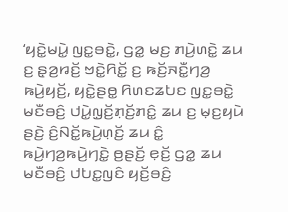‘ꤟꤢꤧ꤭ꤗꤣꤧ꤭ ꤜꤢ꤭ꤋꤢꤧ꤭, ꤞꤤ꤭ ꤗꤢ꤬ ꤊꤣꤧ꤬ꤛꤢꤧ꤭ ꤘꤣ ꤢ꤬ ꤔ꤫ꤤ꤬ꤙꤢꤩ꤬ ꤠꤢꤧ꤭ꤖꤢꤩ꤭ ꤢ꤬ ꤒꤢꤩ꤬ꤏꤢꤪ꤭ꤚꤤ꤬ ꤒꤣꤧ꤬ꤟꤢꤩ꤬, ꤟꤢꤧ꤭ꤔꤥ꤭ ꤖꤛꤢꤘꤝꤢ ꤜꤢ꤭ꤋꤢꤧ꤭ ꤗꤢꤪꤋꤢꤨ꤬ ꤓꤣꤧ꤭ꤜ꤫ꤢꤩ꤬ꤊ꤫ꤢꤩ꤬ꤊꤢꤨ꤭ ꤘꤣ ꤢ꤬ ꤗ꤫ꤢ꤬ꤟꤣꤧ ꤔꤢꤧ꤬ ꤢꤨ꤬ꤡꤢꤩ꤭ꤒꤣꤧ꤬ꤛ꤫ꤢꤩ꤬ ꤘꤣ ꤢꤨ꤭ ꤒꤣꤧ꤬ꤚꤤ꤬ꤒꤣꤧ꤬ꤚꤢꤧ꤭ ꤥ꤬ꤔꤢꤩ꤬ ꤕ꤫ꤢꤩ꤬ ꤞꤤ꤭ ꤘꤣ ꤗꤢꤪꤋꤢꤨ꤬ ꤓꤝꤢ꤭ꤜꤢꤨ ꤟꤢꤩ꤬ꤋꤢꤨ꤬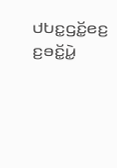ꤓꤝꤢ꤭ꤞꤢꤩ꤭ꤕꤢ꤬ ꤢ꤬ꤋꤢꤩ꤭ꤣꤧ꤭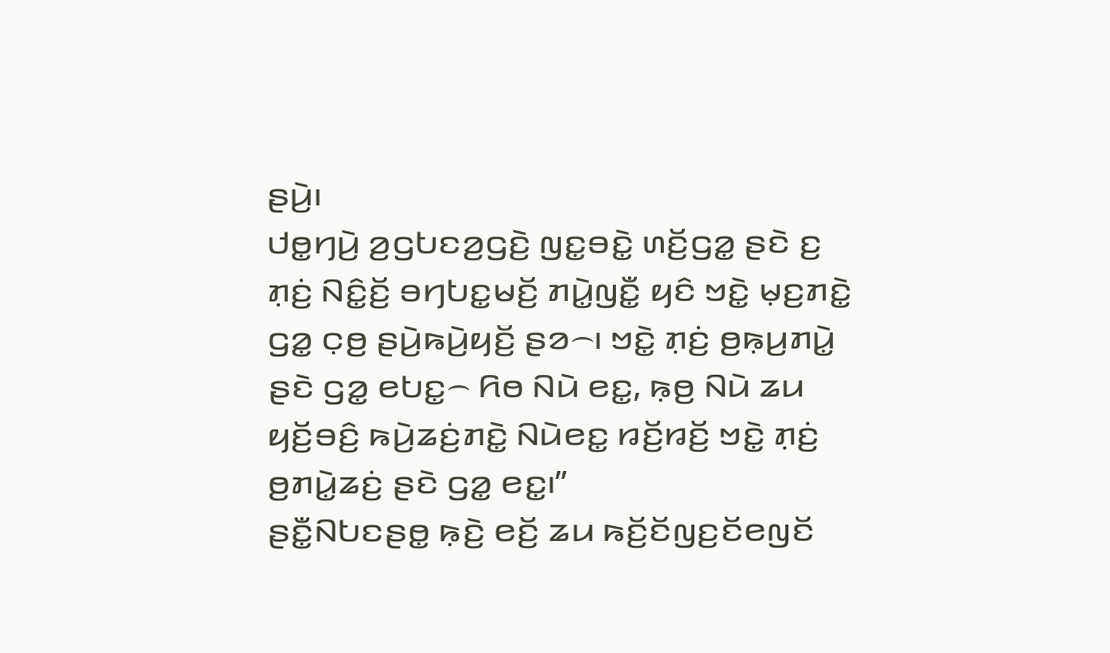ꤔꤣꤧ꤬꤯
ꤓꤥ꤭ꤚꤣꤧ꤬ ꤤ꤬ꤞꤝꤢꤤ꤬ꤞꤢꤧ꤬ ꤜꤢ꤭ꤋꤢꤧ꤭ ꤛꤢꤩ꤬ꤞꤤ꤭ ꤔꤢꤧ ꤢ꤬ ꤊ꤫ꤢꤦ꤬ ꤡꤢꤨ꤭ꤢꤩ꤬ ꤋꤚꤝꤢ꤭ꤗꤢꤩ꤬ ꤊꤣꤧ꤭ꤜꤢꤪ꤭ ꤟꤢꤨ ꤠꤢꤧ꤭ ꤗ꤫ꤢ꤬ꤊꤢꤧ꤭ ꤞꤤ꤭ ꤍ꤫ꤥ꤬ ꤔꤣꤧ꤬ꤒꤣꤧ꤬ꤟꤢꤩ꤬ ꤔꤤ꤮꤯ ꤠꤢꤧ꤭ ꤊ꤫ꤢꤦ꤬ ꤥ꤬ꤒ꤫ꤣ꤬ꤊꤣꤧ꤭ ꤔꤢꤧ ꤞꤤ꤭ ꤕꤝꤢ꤭꤮ ꤖꤥ ꤡꤣꤧ ꤕꤢ꤭, ꤒ꤫ꤥ꤬ ꤡꤣꤧ ꤘꤣ ꤟꤢꤩ꤬ꤋꤢꤨ꤬ ꤒꤣꤧ꤬ꤘꤢꤦ꤬ꤊꤢꤧ꤭ ꤡꤣꤧꤕꤢ꤭ ꤙꤢꤩ꤬ꤙꤢꤩ꤬ ꤠꤢꤧ꤭ ꤊ꤫ꤢꤦ꤬ ꤥ꤬ꤊꤣꤧ꤭ꤘꤢꤦ꤬ ꤔꤢꤧ ꤞꤤ꤭ ꤕꤢ꤭꤯”
ꤔꤢꤪ꤭ꤡꤝꤢꤔꤥ꤭ ꤒ꤫ꤢꤧ꤬ ꤕꤢꤩ꤬ ꤘꤣ ꤒꤢꤩ꤬ꤢꤩꤜꤢ꤬ꤢꤩꤕꤜꤢꤩ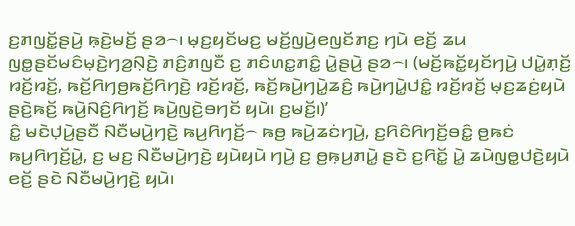ꤢ꤬ꤊꤜꤢꤩ꤭ꤔꤣꤧ꤬ ꤒ꤫ꤢꤧ꤬ꤗꤢꤩ꤬ ꤔꤤ꤮꤯ ꤗ꤫ꤢ꤬ꤟꤢꤩꤗꤢ꤬ ꤗꤢꤩ꤬ꤜꤣꤧ꤬ꤕꤜꤢꤩꤊꤢ꤬ ꤚꤣꤧ ꤕꤢꤩ꤬ ꤘꤣ ꤜꤥ꤭ꤔꤢꤩꤗꤢꤨꤗ꤫ꤢꤧ꤬ꤚꤤ꤬ꤡ꤫ꤢꤧ꤬ ꤊꤢꤨ꤬ꤊꤜꤢꤪ ꤢ꤬ ꤊꤢꤨꤛꤢ꤭ꤊꤢꤨ꤭ ꤣꤧ꤭ꤔꤣꤧ꤬ ꤔꤤ꤮꤯ (ꤗꤢꤩ꤬ꤒꤢꤩ꤭ꤟꤢꤩꤚꤣꤧ꤬ ꤓꤣꤧ꤭ꤊ꤫ꤢꤩ꤬ ꤙꤢꤩ꤬ꤙꤢꤩ꤬, ꤒꤢꤩ꤬ꤖꤚꤥ꤬ꤒꤢꤩ꤬ꤖꤚꤢꤧ꤬ ꤙꤢꤩ꤬ꤙꤢꤩ꤬, ꤒꤢꤩ꤬ꤒꤣꤧ꤬ꤚꤣꤧ꤭ꤘꤢꤨ꤬ ꤒꤣꤧ꤬ꤚꤣꤧ꤭ꤓꤢꤨ꤭ ꤙꤢꤩ꤬ꤙꤢꤩ꤬ ꤗ꤫ꤢ꤬ꤘꤢꤦ꤬ꤟꤣꤧ ꤔꤢꤧ꤬ꤒꤢꤩ꤬ ꤒꤣꤧ꤬ꤡꤢꤨ꤬ꤖꤚꤢꤩ꤬ ꤒꤣꤧ꤬ꤜꤢꤧ꤬ꤋꤚꤢꤩ ꤟꤣꤧ꤯ ꤢ꤬ꤗꤢꤩ꤬꤯)’
ꤢꤨ꤭ ꤗꤢꤧꤓ꤫ꤣꤧ꤬ꤔꤢꤪ ꤡꤢꤪꤗꤣꤧ꤬ꤚꤢꤧ꤬ ꤒꤣ꤬ꤖꤚꤢꤩ꤬꤮ ꤒꤥ꤬ ꤒꤣꤧ꤬ꤘꤢꤦꤚꤣꤧ꤬, ꤢ꤬ꤖꤢꤨꤖꤚꤢꤩ꤬ꤋꤢꤨ꤭ ꤥ꤬ꤒꤢꤦ ꤒꤣ꤬ꤖꤚꤢꤩ꤬ꤣꤧ꤭, ꤢ꤬ ꤗꤢ꤬ ꤡꤢꤪꤗꤣꤧ꤬ꤚꤢꤧ꤬ ꤟꤣꤧꤟꤣꤧ ꤚꤣꤧ꤬ ꤢ꤬ ꤥ꤬ꤒ꤫ꤣ꤬ꤊꤣꤧ꤭ ꤔꤢꤧ ꤢ꤬ꤖꤢꤩ꤭ ꤣꤧ꤭ ꤘꤣꤧꤜꤥ꤭ꤓꤢꤧ꤬ꤟꤣꤧ ꤕꤢꤩ꤬ ꤔꤢꤧ ꤡꤢꤪꤗꤣꤧ꤬ꤚꤢꤧ꤬ ꤟꤣꤧ꤯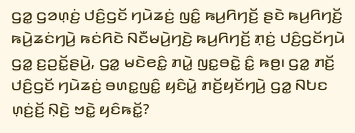ꤞꤤ꤭ ꤞꤤꤛ꤫ꤢꤦ꤬ ꤓꤢꤨ꤬ꤞꤢꤩ ꤚꤣꤧꤘꤢꤦ꤬ ꤜꤢꤨ꤭ ꤒꤣ꤬ꤖꤚꤢꤩ꤬ ꤔꤢꤧ ꤒꤣ꤬ꤖꤚꤢꤩ꤬ ꤒꤣꤧ꤬ꤘꤢꤦꤚꤣꤧ꤬ ꤒꤢꤦꤖꤢꤧ ꤡꤢꤪꤗꤣꤧ꤬ꤚꤢꤧ꤬ ꤒꤣ꤬ꤖꤚꤢꤩ꤬ ꤊ꤫ꤢꤦ꤬ ꤓꤢꤨ꤬ꤞꤢꤩꤚꤣꤧ ꤞꤤ꤭ ꤢ꤬ꤑꤢꤩ꤭ꤔꤣꤧ꤬, ꤞꤤ꤭ ꤗꤢꤧꤕꤢꤨ꤭ ꤊꤣꤧ꤭ ꤜꤢ꤭ꤋꤢꤧ꤭ ꤢꤨ꤭ ꤒꤥ꤬꤯ ꤞꤤ꤭ ꤊꤢꤩ꤬ ꤓꤢꤨ꤬ꤞꤢꤩ ꤚꤣꤧꤘꤢꤦ꤬ ꤋꤛꤢ꤭ꤜꤢꤨ꤭ ꤟꤢꤨꤣꤧ꤭ ꤊꤢꤩ꤬ꤟꤢꤩꤚꤣꤧ꤬ ꤞꤤ꤭ ꤡꤝꤢ ꤛ꤫ꤢꤦ꤬ꤢꤩ꤬ ꤡ꤫ꤢꤧ꤬ ꤠꤢꤧ꤭ ꤟꤢꤨꤒꤢꤩ꤭?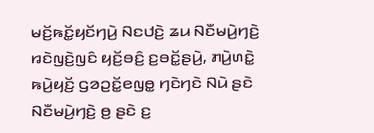ꤗꤢꤩ꤬ꤒꤢꤩ꤭ꤟꤢꤩꤚꤣꤧ꤬ ꤡꤢꤓꤢꤧ꤬ ꤘꤣ ꤡꤢꤪꤗꤣꤧ꤬ꤚꤢꤧ꤬ ꤙꤢꤧꤜꤢꤧ꤬ꤜꤢꤨ ꤟꤢꤩ꤬ꤋꤢꤨ꤬ ꤢ꤬ꤋꤢꤩ꤭ꤔꤣꤧ꤬, ꤊꤣꤧ꤬ꤛꤢꤧ꤭ ꤒꤣꤧ꤬ꤟꤢꤩ꤬ ꤞꤤꤑꤢꤩ꤭ꤕꤜꤥ꤭ ꤚꤢꤧꤚꤢꤧ ꤡꤣꤧ ꤔꤢꤧ ꤡꤢꤪꤗꤣꤧ꤬ꤚꤢꤧ꤬ ꤥ꤬ ꤔꤢꤧ ꤢ꤬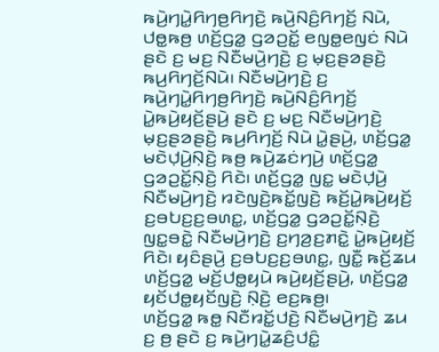ꤒꤣꤧ꤬ꤚꤣꤧ꤭ꤖꤚꤥ꤬ꤖꤚꤢꤧ꤬ ꤒꤣꤧ꤬ꤡꤢꤨ꤬ꤖꤚꤢꤩ꤬ ꤡꤣꤧ, ꤓꤥ꤭ꤒꤥ꤬ ꤛꤢꤩ꤬ꤞꤤ꤭ ꤞꤤꤑꤢꤩ꤭ ꤕꤜꤥ꤭ꤕꤜꤢꤦ ꤡꤣꤧ ꤔꤢꤧ ꤢ꤬ ꤗꤢ꤬ ꤡꤢꤪꤗꤣꤧ꤬ꤚꤢꤧ꤬ ꤢ꤬ ꤗ꤫ꤢ꤬ꤔꤤꤔꤢꤧ꤬ ꤒꤣ꤬ꤖꤚꤢꤩ꤬ꤡꤣꤧ꤯ ꤡꤢꤪꤗꤣꤧ꤬ꤚꤢꤧ꤬ ꤢ꤬ ꤒꤣꤧ꤬ꤚꤣꤧ꤭ꤖꤚꤥ꤬ꤖꤚꤢꤧ꤬ ꤒꤣꤧ꤬ꤡꤢꤨ꤬ꤖꤚꤢꤩ꤬ ꤣꤧ꤭ꤒꤣꤧ꤬ꤟꤢꤩ꤬ꤔꤣꤧ꤬ ꤔꤢꤧ ꤢ꤬ ꤗꤢ꤬ ꤡꤢꤪꤗꤣꤧ꤬ꤚꤢꤧ꤬ ꤗ꤫ꤢ꤬ꤔꤤꤔꤢꤧ꤬ ꤒꤣ꤬ꤖꤚꤢꤩ꤬ ꤡꤣꤧ ꤣꤧ꤭ꤔꤣꤧ꤬, ꤛꤢꤩ꤬ꤞꤤ꤭ ꤗꤢꤧꤓ꤫ꤣꤧ꤬ꤡ꤫ꤢꤧ꤬ ꤒꤥ꤬ ꤒꤣꤧ꤬ꤘꤢꤦꤚꤣꤧ꤬ ꤛꤢꤩ꤬ꤞꤤ꤭ ꤞꤤꤑꤢꤩ꤭ꤡ꤫ꤢꤧ꤬ ꤖꤢꤧ꤯ ꤛꤢꤩ꤬ꤞꤤ꤭ ꤜꤢ꤭ ꤗꤢꤧꤓ꤫ꤣꤧ꤬ ꤡꤢꤪꤗꤣꤧ꤬ꤚꤢꤧ꤬ ꤙꤢꤧꤜꤢꤧ꤬ꤒꤢꤩ꤭ꤜꤢꤧ꤬ ꤒꤢꤩ꤬ꤣꤧ꤭ꤒꤣꤧ꤬ꤟꤢꤩ꤬ ꤢ꤬ꤋꤝꤢ꤬ꤢ꤬ꤋꤛꤢ꤭, ꤛꤢꤩ꤬ꤞꤤ꤭ ꤞꤤꤑꤢꤩ꤭ꤡ꤫ꤢꤧ꤬ ꤜꤢ꤭ꤋꤢꤧ꤭ ꤡꤢꤪꤗꤣꤧ꤬ꤚꤢꤧ꤬ ꤢ꤬ꤚꤤ꤬ꤢ꤬ꤊꤢꤧ꤭ ꤣꤧ꤭ꤒꤣꤧ꤬ꤟꤢꤩ꤬ ꤖꤢꤧ꤯ ꤟꤢꤨꤔꤣꤧ꤬ ꤢ꤬ꤋꤝꤢ꤬ꤢ꤬ꤋꤛꤢ꤭, ꤜꤢꤪ꤭ ꤒꤢꤩ꤬ꤘꤣ ꤛꤢꤩ꤬ꤞꤤ꤭ ꤗꤢꤩ꤬ꤓꤥ꤭ꤟꤣꤧ ꤒꤣꤧ꤬ꤟꤢꤩ꤬ꤔꤣꤧ꤬, ꤛꤢꤩ꤬ꤞꤤ꤭ ꤟꤢꤩꤓꤥ꤭ꤟꤢꤩꤜꤢꤧ꤬ ꤡ꤫ꤢꤧ꤬ ꤕꤢ꤬ꤒꤥ꤬꤯
ꤛꤢꤩ꤬ꤞꤤ꤭ ꤒꤥ꤭ ꤡꤢꤪꤙꤢꤩ꤭ꤓꤢꤧ꤬ ꤡꤢꤪꤗꤣꤧ꤬ꤚꤢꤧ꤬ ꤘꤣ ꤢ꤬ ꤥ꤬ ꤔꤢꤧ ꤢ꤬ ꤒꤣꤧ꤬ꤚꤣꤧ꤭ꤘꤢꤨ꤬ꤓꤢꤨ꤭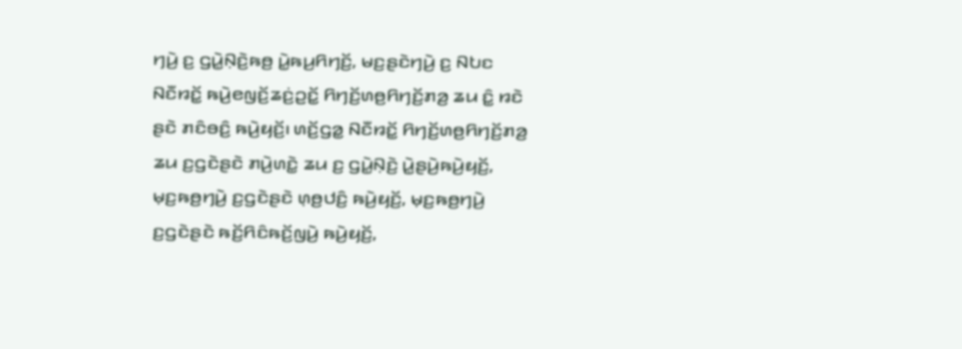ꤚꤣꤧ꤬ ꤢ꤬ ꤞꤣꤧ꤭ꤡ꤫ꤢꤧ꤬ꤒꤥ꤬ ꤣꤧ꤭ꤒꤣ꤬ꤖꤚꤢꤩ꤬, ꤗꤢ꤬ꤔꤢꤧꤚꤣꤧ꤬ ꤢ꤬ ꤡꤝꤢ ꤡꤢꤪꤙꤢꤩ꤭ ꤒꤣꤧ꤬ꤕꤜꤢꤩ꤬ꤘꤢꤦ꤬ꤑꤢꤩ꤭ ꤖꤚꤢꤩ꤬ꤛꤥ꤬ꤖꤚꤢꤩ꤬ꤊꤤ꤬ ꤘꤣ ꤢꤨ꤭ ꤙꤢꤧ ꤔꤢꤧ ꤊꤢꤨꤋꤢꤨ꤬ ꤒꤣꤧ꤬ꤟꤢꤩ꤬꤯ ꤛꤢꤩ꤬ꤞꤤ꤭ ꤡꤢꤪꤙꤢꤩ꤭ ꤖꤚꤢꤩ꤬ꤛꤥ꤬ꤖꤚꤢꤩ꤬ꤊꤤ꤬ ꤘꤣ ꤢ꤬ꤞꤢꤧꤔꤢꤧ ꤊꤣꤧ꤬ꤛꤢꤧ꤭ ꤘꤣ ꤢ꤬ ꤞꤣꤧ꤭ꤡ꤫ꤢꤧ꤬ ꤣꤧ꤭ꤔꤣꤧ꤬ꤒꤣꤧ꤬ꤟꤢꤩ꤬, ꤗ꤫ꤢ꤬ꤒꤥ꤬ꤚꤣꤧ꤬ ꤢ꤬ꤞꤢꤧꤔꤢꤧ ꤛ꤫ꤥ꤬ꤓꤢꤨ꤬ ꤒꤣꤧ꤬ꤟꤢꤩ꤬, ꤗ꤫ꤢ꤬ꤒꤥ꤬ꤚꤣꤧ꤬ ꤢ꤬ꤞꤢꤧꤔꤢꤧ ꤒꤢꤩ꤬ꤖꤢꤨꤒꤢꤩ꤬ꤜꤣꤧ꤬ ꤒꤣꤧ꤬ꤟꤢꤩ꤬,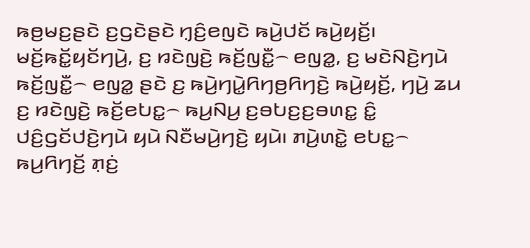ꤒꤥ꤬ꤗꤢ꤬ꤔꤢꤧ ꤢ꤬ꤞꤢꤧꤔꤢꤧ ꤚ꤫ꤢꤨ꤬ꤕꤜꤢꤧ ꤒꤣꤧ꤬ꤓꤢꤩ ꤒꤣꤧ꤬ꤟꤢꤩ꤬꤯
ꤗꤢꤩ꤬ꤒꤢꤩ꤭ꤟꤢꤩꤚꤣꤧ꤬, ꤢ꤬ ꤙꤢꤧꤜꤢꤧ꤬ ꤒꤢꤩ꤬ꤜꤢꤪ꤭꤮ ꤕꤜꤤ꤭, ꤢ꤬ ꤗꤢꤧꤡꤢꤧ꤬ꤚꤣꤧ ꤒꤢꤩ꤬ꤜꤢꤪ꤭꤮ ꤕꤜꤤ꤭ ꤔꤢꤧ ꤢ꤬ ꤒꤣꤧ꤬ꤚꤣꤧ꤭ꤖꤚꤥ꤬ꤖꤚꤢꤧ꤬ ꤒꤣꤧ꤬ꤟꤢꤩ꤬, ꤚꤣꤧ꤬ ꤘꤣ ꤢ꤬ ꤙꤢꤧꤜꤢꤧ꤬ ꤒꤢꤩ꤬ꤕꤝꤢ꤭꤮ ꤒꤣ꤬ꤡꤣ꤬ ꤢ꤬ꤋꤝꤢ꤬ꤢ꤬ꤋꤛꤢ꤭ ꤢꤨ꤭ ꤓꤢꤨ꤬ꤞꤢꤩꤓꤢꤧ꤬ꤚꤣꤧ ꤟꤣꤧ ꤡꤢꤪꤗꤣꤧ꤬ꤚꤢꤧ꤬ ꤟꤣꤧ꤯ ꤊꤣꤧ꤬ꤛꤢꤧ꤭ ꤕꤝꤢ꤭꤮ ꤒꤣ꤬ꤖꤚꤢꤩ꤬ ꤊ꤫ꤢꤦ꤬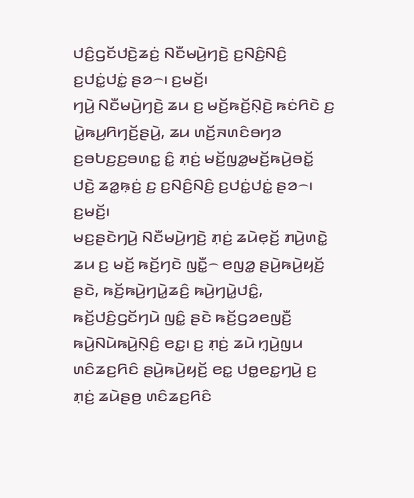ꤓꤢꤨ꤬ꤞꤢꤩꤓꤢꤧ꤬ꤘꤢꤦ꤬ ꤡꤢꤪꤗꤣꤧ꤬ꤚꤢꤧ꤬ ꤢ꤬ꤡꤢꤨ꤬ꤡꤢꤨ꤬ ꤢ꤬ꤓꤢꤦ꤭ꤓꤢꤦ꤭ ꤔꤤ꤮꤯ ꤢ꤬ꤗꤢꤩ꤬꤯
ꤚꤣꤧ꤬ ꤡꤢꤪꤗꤣꤧ꤬ꤚꤢꤧ꤬ ꤘꤣ ꤢ꤬ ꤗꤢꤩ꤬ꤒꤢꤩ꤬ꤡ꤫ꤢꤧ꤬ ꤒꤢꤦꤖꤢꤧ ꤢ꤬ ꤣꤧ꤭ꤒꤣ꤬ꤖꤚꤢꤩ꤬ꤔꤣꤧ꤬, ꤘꤣ ꤛꤢꤩ꤬ꤏꤛꤢꤨꤋꤚꤤ ꤢ꤬ꤋꤝꤢ꤬ꤢ꤬ꤋꤛꤢ꤭ ꤢꤨ꤭ ꤊ꤫ꤢꤦ꤬ ꤗꤢꤩ꤬ꤜꤤ꤭ꤗꤢꤩ꤬ꤒꤣꤧ꤬ꤋꤢꤩ꤭ ꤓꤢꤧ꤬ ꤘꤤ꤭ꤒ꤫ꤢꤦ꤬ ꤢ꤬ ꤢ꤬ꤡꤢꤨ꤬ꤡꤢꤨ꤬ ꤢ꤬ꤓꤢꤦ꤭ꤓꤢꤦ꤭ ꤔꤤ꤮꤯ ꤢ꤬ꤗꤢꤩ꤬꤯
ꤗꤢ꤬ꤔꤢꤧꤚꤣꤧ꤬ ꤡꤢꤪꤗꤣꤧ꤬ꤚꤢꤧ꤬ ꤊ꤫ꤢꤦ꤬ ꤘꤣꤧꤕ꤫ꤢꤩ꤬ ꤊꤣꤧ꤬ꤛꤢꤧ꤭ ꤘꤣ ꤢ꤬ ꤗꤢꤩ꤬ ꤒꤢꤩ꤬ꤚꤢꤧ ꤜꤢꤪ꤭꤮ ꤕꤜꤤ꤭ ꤔꤣꤧ꤬ꤒꤣꤧ꤬ꤟꤢꤩ꤬ ꤔꤢꤧ, ꤒꤢꤩ꤬ꤒꤣꤧ꤬ꤚꤣꤧ꤭ꤘꤢꤨ꤬ ꤒꤣꤧ꤬ꤚꤣꤧ꤭ꤓꤢꤨ꤭, ꤒꤢꤩ꤬ꤓꤢꤨ꤬ꤞꤢꤩꤚꤣꤧ ꤜꤢꤨ꤭ ꤔꤢꤧ ꤒꤢꤩ꤬ꤞꤤꤕꤜꤢꤪ꤬ ꤒꤣꤧ꤬ꤡꤣꤧꤒꤣꤧ꤬ꤡ꤫ꤢꤨ꤬ ꤕꤢ꤭꤯ ꤢ꤬ ꤊ꤫ꤢꤦ꤬ ꤘꤣꤧ ꤚ꤫ꤣꤧ꤬ꤜꤣ ꤛꤢꤨꤘꤢ꤬ꤖꤢꤨ ꤔꤣꤧ꤬ꤒꤣꤧ꤬ꤟꤢꤩ꤬ ꤕꤢ꤭ ꤓꤥ꤭ꤕꤢ꤭ꤚꤣꤧ꤬ ꤢ꤬ ꤊ꤫ꤢꤦ꤬ ꤘꤣꤧꤔꤥ꤬ ꤛꤢꤨꤘꤢ꤬ꤖꤢꤨ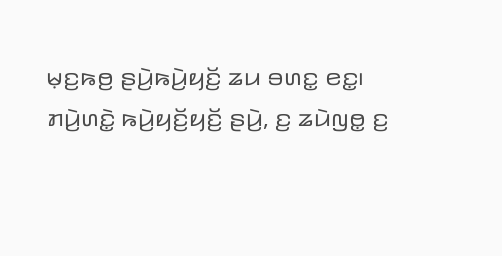ꤗ꤫ꤢ꤬ꤒꤥ꤬ ꤔꤣꤧ꤬ꤒꤣꤧ꤬ꤟꤢꤩ꤬ ꤘꤣ ꤋꤛꤢ꤭ ꤕꤢ꤭꤯
ꤊꤣꤧ꤬ꤛꤢꤧ꤭ ꤒꤣꤧ꤬ꤟꤢꤩ꤬ꤟꤢꤩ꤬ ꤔꤣꤧ꤬, ꤢ꤬ ꤘꤣꤧꤜꤥ꤭ ꤢ꤬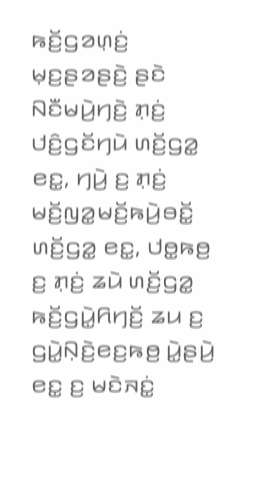ꤒꤢꤩ꤬ꤞꤤꤛ꤫ꤢꤦ꤬ ꤗ꤫ꤢ꤬ꤔꤤꤔꤢꤧ꤬ ꤔꤢꤧ ꤡꤢꤪꤗꤣꤧ꤬ꤚꤢꤧ꤬ ꤊ꤫ꤢꤦ꤬ ꤓꤢꤨ꤬ꤞꤢꤩꤚꤣꤧ ꤛꤢꤩ꤬ꤞꤤ꤭ ꤕꤢ꤭, ꤚꤣꤧ꤬ ꤢ꤬ ꤊ꤫ꤢꤦ꤬ ꤗꤢꤩ꤬ꤜꤤ꤭ꤗꤢꤩ꤬ꤒꤣꤧ꤬ꤋꤢꤩ꤭ ꤛꤢꤩ꤬ꤞꤤ꤭ ꤕꤢ꤭, ꤓꤥ꤭ꤒꤥ꤬ ꤢ꤬ ꤊ꤫ꤢꤦ꤬ ꤘꤣꤧ ꤛꤢꤩ꤬ꤞꤤ꤭ ꤒꤢꤩ꤬ꤞꤣꤧ꤭ꤖꤚꤢꤩ꤬ ꤘꤣ ꤢ꤬ ꤞꤣꤧ꤭ꤡ꤫ꤢꤧ꤬ꤕꤢ꤬ꤒꤥ꤬ ꤣꤧ꤭ꤔꤣꤧ꤬ ꤕꤢ꤭ ꤢ꤬ ꤗꤢꤧꤏꤢꤦ꤭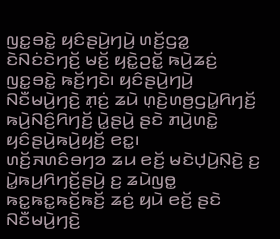ꤜꤢ꤭ꤋꤢꤧ꤭ ꤟꤢꤨꤔꤣꤧ꤬ꤚꤣꤧ꤬ ꤛꤢꤩ꤬ꤞꤤ꤭ ꤢꤧꤡꤢꤦꤢꤧꤚꤢꤩ꤬ ꤗꤢꤩ꤬ ꤟꤢꤧ꤭ꤑꤢꤩ꤭ ꤒꤣꤧ꤬ꤘꤢꤦ꤬ ꤜꤢ꤭ꤋꤢꤧ꤭ ꤒꤢꤩ꤬ꤚꤢꤧ꤯ ꤟꤢꤨꤔꤣꤧ꤬ꤚꤣꤧ꤬ ꤡꤢꤪꤗꤣꤧ꤬ꤚꤢꤧ꤬ ꤊ꤫ꤢꤦ꤬ ꤘꤣꤧ ꤛ꤫ꤢꤧ꤬ꤛꤥ꤬ꤞꤣꤧ꤭ꤖꤚꤢꤩ꤬ ꤒꤣꤧ꤬ꤡꤢꤨ꤬ꤖꤚꤢꤩ꤬ ꤣꤧ꤭ꤔꤣꤧ꤬ ꤔꤢꤧ ꤊꤣꤧ꤬ꤛꤢꤧ꤭ ꤟꤢꤨꤔꤣꤧ꤬ꤒꤣꤧ꤬ꤟꤢꤩ꤬ ꤕꤢ꤭꤯
ꤛꤢꤩ꤬ꤏꤛꤢꤨꤋꤚꤤ ꤘꤣ ꤕꤢꤩ꤬ ꤗꤢꤧꤓ꤫ꤣꤧ꤬ꤡ꤫ꤢꤧ꤬ ꤢ꤬ ꤣꤧ꤭ꤒꤣ꤬ꤖꤚꤢꤩ꤬ꤔꤣꤧ꤬ ꤢ꤬ ꤘꤣꤧꤜꤥ꤭ ꤒꤢ꤭ꤒꤢ꤭ꤒꤢꤩ꤬ꤒꤢꤩ꤬ ꤘꤢꤦ꤬ ꤟꤣꤧ ꤕꤢꤩ꤬ ꤔꤢꤧ ꤡꤢꤪꤗꤣꤧ꤬ꤚꤢꤧ꤬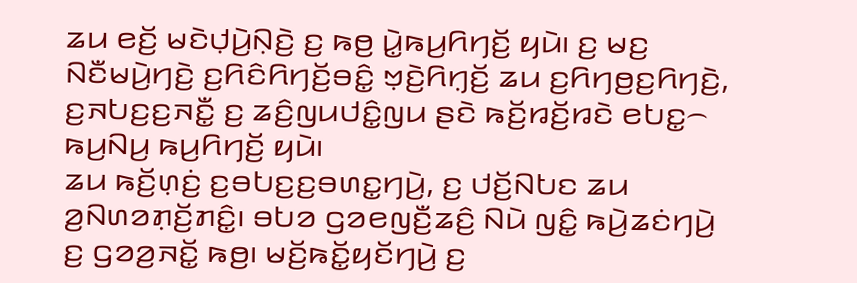ꤘꤣ ꤕꤢꤩ꤬ ꤗꤢꤧꤓ꤫ꤣꤧ꤬ꤡ꤫ꤢꤧ꤬ ꤢ꤬ ꤒꤥ꤬ ꤣꤧ꤭ꤒꤣ꤬ꤖꤚꤢꤩ꤬ ꤟꤣꤧ꤯ ꤢ꤬ ꤗꤢ꤬ ꤡꤢꤪꤗꤣꤧ꤬ꤚꤢꤧ꤬ ꤢ꤬ꤖꤢꤨꤖꤚꤢꤩ꤬ꤋꤢꤨ꤭ ꤠ꤫ꤢꤧ꤬ꤖꤚ꤫ꤢꤩ꤬ ꤘꤣ ꤢ꤬ꤖꤚꤥ꤬ꤢ꤬ꤖꤚꤢꤧ꤬, ꤢ꤬ꤏꤝꤢ꤬ꤢ꤬ꤏꤢꤪ꤭ ꤢ꤬ ꤘꤢꤨ꤬ꤜꤣꤓꤢꤨ꤭ꤜꤣ ꤔꤢꤧ ꤒꤢꤩ꤬ꤙꤢꤩ꤬ꤙꤢꤧ ꤕꤝꤢ꤭꤮ ꤒꤣ꤬ꤡꤣ꤬ ꤒꤣ꤬ꤖꤚꤢꤩ꤬ ꤟꤣꤧ꤯
ꤘꤣ ꤒꤢꤩ꤬ꤛ꤫ꤢꤦ꤬ ꤢ꤬ꤋꤝꤢ꤬ꤢ꤬ꤋꤛꤢ꤭ꤚꤣꤧ꤬, ꤢ꤬ ꤓꤢꤩ꤬ꤡꤝꤢ ꤘꤣ ꤤ꤬ꤡꤛꤤꤊ꤫ꤢꤩ꤬ꤊꤢꤨ꤭꤯ ꤋꤝꤤ ꤞꤤꤕꤜꤢꤪ꤬ꤘꤢꤨ꤬ ꤡꤣꤧ ꤜꤢꤨ꤭ ꤒꤣꤧ꤬ꤘꤢꤦꤚꤣꤧ꤬ ꤢ꤬ ꤞꤤꤤ꤬ꤏꤢꤩ꤭ ꤒꤥ꤬꤯ ꤗꤢꤩ꤬ꤒꤢꤩ꤭ꤟꤢꤩꤚꤣꤧ꤬ ꤢ꤬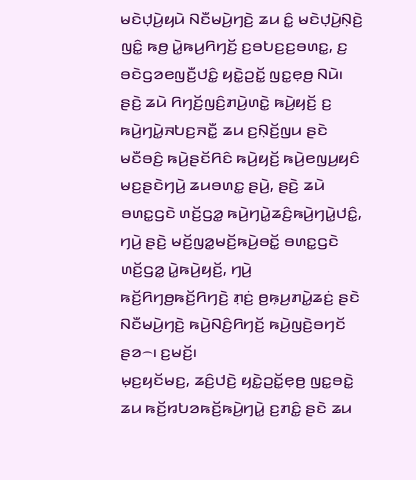ꤗꤢꤧꤓ꤫ꤣꤧ꤬ꤟꤣꤧ ꤡꤢꤪꤗꤣꤧ꤬ꤚꤢꤧ꤬ ꤘꤣ ꤢꤨ꤭ ꤗꤢꤧꤓ꤫ꤣꤧ꤬ꤡ꤫ꤢꤧ꤬ ꤜꤢꤨ꤭ ꤒꤥ꤬ ꤣꤧ꤭ꤒꤣ꤬ꤖꤚꤢꤩ꤬ ꤢ꤬ꤋꤝꤢ꤬ꤢ꤬ꤋꤛꤢ꤭, ꤢ꤬ ꤋꤢꤧꤞꤤꤕꤜꤢꤪ꤬ꤓꤢꤨ꤭ ꤟꤢꤧ꤭ꤑꤢꤩ꤭ ꤜꤢ꤭ꤕ꤫ꤥ꤬ ꤡꤣꤧ꤯
ꤔꤢꤧ꤬ ꤘꤣꤧ ꤖꤚꤢꤩ꤬ꤜꤢꤨ꤬ꤊꤣꤧ꤬ꤛꤢꤧ꤭ ꤒꤣꤧ꤬ꤟꤢꤩ꤬ ꤢ꤬ ꤒꤣꤧ꤬ꤚꤣꤧ꤭ꤏꤝꤢ꤬ꤏꤢꤪ꤭ ꤘꤣ ꤢ꤬ꤡ꤫ꤢꤩ꤬ꤜꤣ ꤔꤢꤧ ꤗꤢꤪꤋꤢꤨ꤬ ꤒꤣꤧ꤬ꤔꤢꤩꤖꤢꤨ ꤒꤣꤧ꤬ꤟꤢꤩ꤬ ꤒꤣꤧ꤬ꤕꤜꤣ꤬ꤟꤢꤨ ꤗꤢ꤬ꤔꤢꤧꤚꤣꤧ꤬ ꤘꤣꤋꤛꤢ꤭ ꤔꤣꤧ꤬, ꤔꤢꤧ꤬ ꤘꤣꤧ ꤋꤛꤢ꤭ꤞꤢꤧ ꤛꤢꤩ꤬ꤞꤤ꤭ ꤒꤣꤧ꤬ꤚꤣꤧ꤭ꤘꤢꤨ꤬ꤒꤣꤧ꤬ꤚꤣꤧ꤭ꤓꤢꤨ꤭, ꤚꤣꤧ꤬ ꤔꤢꤧ꤬ ꤗꤢꤩ꤬ꤜꤤ꤭ꤗꤢꤩ꤬ꤒꤣꤧ꤬ꤋꤢꤩ꤭ ꤋꤛꤢ꤭ꤞꤢꤧ ꤛꤢꤩ꤬ꤞꤤ꤭ ꤣꤧ꤭ꤒꤣꤧ꤬ꤟꤢꤩ꤬, ꤚꤣꤧ꤬
ꤒꤢꤩ꤬ꤖꤚꤥ꤬ꤒꤢꤩ꤬ꤖꤚꤢꤧ꤬ ꤊ꤫ꤢꤦ꤬ ꤥ꤬ꤒ꤫ꤣ꤬ꤊꤣꤧ꤭ꤘꤢꤦ꤬ ꤔꤢꤧ ꤡꤢꤪꤗꤣꤧ꤬ꤚꤢꤧ꤬ ꤒꤣꤧ꤬ꤡꤢꤨ꤬ꤖꤚꤢꤩ꤬ ꤒꤣꤧ꤬ꤜꤢꤧ꤬ꤋꤚꤢꤩ ꤔꤤ꤮꤯ ꤢ꤬ꤗꤢꤩ꤬꤯
ꤗ꤫ꤢ꤬ꤟꤢꤩꤗꤢ꤬, ꤘꤢꤨ꤬ꤓꤢꤧ꤬ ꤟꤢꤧ꤭ꤑꤢꤩ꤭ꤕ꤫ꤥ꤬ ꤜꤢ꤭ꤋꤢꤧ꤭ ꤘꤣ ꤒꤢꤩ꤬ꤙꤝꤤꤒꤢꤩ꤬ꤒꤣꤧ꤬ꤚꤣꤧ꤭ ꤢ꤬ꤊꤢꤨ꤭ ꤔꤢꤧ ꤘꤣ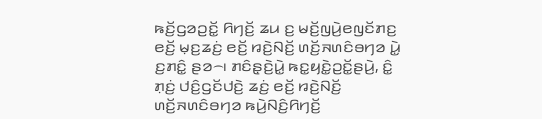ꤒꤢꤩ꤬ꤞꤤꤑꤢꤩ꤭ ꤖꤚꤢꤩ꤬ ꤘꤣ ꤢ꤬ ꤗꤢꤩ꤬ꤜꤣꤧ꤬ꤕꤜꤢꤩꤊꤢ꤬ ꤕꤢꤩ꤬ ꤗ꤫ꤢ꤬ꤘꤢꤦ꤬ ꤕꤢꤩ꤬ ꤙꤢꤧ꤬ꤡꤢꤩ꤬ ꤛꤢꤩ꤬ꤏꤛꤢꤨꤋꤚꤤ ꤣꤧ꤭ ꤢ꤬ꤊꤢꤨ꤭ ꤔꤤ꤮꤯ ꤊꤢꤨꤔ꤫ꤢꤧ꤬ꤣꤧ꤭ ꤒꤢ꤭ꤟꤢꤧ꤭ꤑꤢꤩ꤭ꤔꤣꤧ꤬, ꤢꤨ꤭ ꤊ꤫ꤢꤦ꤬ ꤓꤢꤨ꤬ꤞꤢꤩꤓꤢꤧ꤬ ꤘꤢꤦ꤬ ꤕꤢꤩ꤬ ꤙꤢꤧ꤬ꤡꤢꤩ꤬ ꤛꤢꤩ꤬ꤏꤛꤢꤨꤋꤚꤤ ꤒꤣꤧ꤬ꤡꤢꤨ꤬ꤖꤚꤢꤩ꤬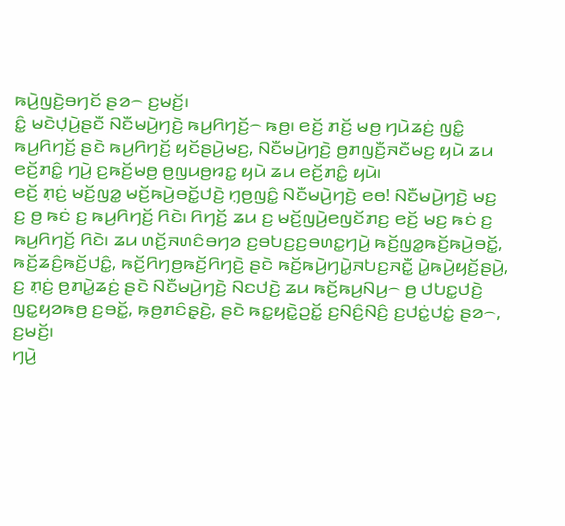ꤒꤣꤧ꤬ꤜꤢꤧ꤬ꤋꤚꤢꤩ ꤔꤤ꤮ ꤢ꤬ꤗꤢꤩ꤬꤯
ꤢꤨ꤭ ꤗꤢꤧꤓ꤫ꤣꤧ꤬ꤔꤢꤪ ꤡꤢꤪꤗꤣꤧ꤬ꤚꤢꤧ꤬ ꤒꤣ꤬ꤖꤚꤢꤩ꤬꤮ ꤒꤥ꤬꤯ ꤕꤢꤩ꤬ ꤊꤢꤩ꤬ ꤗꤥ꤬ ꤚꤣꤧꤘꤢꤦ꤬ ꤜꤢꤨ꤭ ꤒꤣ꤬ꤖꤚꤢꤩ꤬ ꤔꤢꤧ ꤒꤣ꤬ꤖꤚꤢꤩ꤬ ꤟꤢꤩꤔꤣꤧ꤬ꤗꤢ꤬, ꤡꤢꤪꤗꤣꤧ꤬ꤚꤢꤧ꤬ ꤥ꤬ꤊꤜꤢꤪ꤬ꤏꤢꤪꤗꤢ꤬ ꤟꤣꤧ ꤘꤣ ꤕꤢꤩ꤬ꤊꤢꤨ꤭ ꤚꤣꤧ꤬ ꤢ꤬ꤒꤢꤩ꤬ꤗꤥ꤬ ꤥ꤬ꤜꤣꤥ꤬ꤙꤢ꤭ ꤟꤣꤧ ꤘꤣ ꤕꤢꤩ꤬ꤊꤢꤨ꤭ ꤟꤣꤧ꤯
ꤕꤢꤩ꤬ ꤊ꤫ꤢꤦ꤬ ꤗꤢꤩ꤬ꤜꤤ꤭ ꤗꤢꤩ꤬ꤒꤣꤧ꤬ꤋꤢꤩ꤭ꤓꤢꤧ꤬ ꤚ꤫ꤥ꤬ꤜꤢꤨ꤭ ꤡꤢꤪꤗꤣꤧ꤬ꤚꤢꤧ꤬ ꤕꤥ! ꤡꤢꤪꤗꤣꤧ꤬ꤚꤢꤧ꤬ ꤗꤢ꤬ ꤢ꤬ ꤥ꤬ ꤒꤢꤦ ꤢ꤬ ꤒꤣ꤬ꤖꤚꤢꤩ꤬ ꤖꤢꤧ꤯ ꤖꤚꤢꤩ꤬ ꤘꤣ ꤢ꤬ ꤗꤢꤩ꤬ꤜꤣꤧ꤬ꤕꤜꤢꤩꤊꤢ꤬ ꤕꤢꤩ꤬ ꤗꤢ꤬ ꤒꤢꤦ ꤢ꤬ ꤒꤣ꤬ꤖꤚꤢꤩ꤬ ꤖꤢꤧ꤯ ꤘꤣ ꤛꤢꤩ꤬ꤏꤛꤢꤨꤋꤚꤤ ꤢ꤬ꤋꤝꤢ꤬ꤢ꤬ꤋꤛꤢ꤭ꤚꤣꤧ꤬ ꤒꤢꤩ꤬ꤜꤤ꤭ꤒꤢꤩ꤬ꤒꤣꤧ꤬ꤋꤢꤩ꤭, ꤒꤢꤩ꤬ꤘꤢꤨ꤬ꤒꤢꤩ꤬ꤓꤢꤨ꤭, ꤒꤢꤩ꤬ꤖꤚꤥ꤬ꤒꤢꤩ꤬ꤖꤚꤢꤧ꤬ ꤔꤢꤧ ꤒꤢꤩ꤬ꤒꤣꤧ꤬ꤚꤣꤧ꤭ꤏꤝꤢ꤬ꤏꤢꤪ꤭ ꤣꤧ꤭ꤒꤣꤧ꤬ꤟꤢꤩ꤬ꤔꤣꤧ꤬, ꤢ꤬ ꤊ꤫ꤢꤦ꤬ ꤥ꤬ꤊꤣꤧ꤭ꤘꤢꤦ꤬ ꤔꤢꤧ ꤡꤢꤪꤗꤣꤧ꤬ꤚꤢꤧ꤬ ꤡꤢꤓꤢꤧ꤬ ꤘꤣ ꤒꤢꤩ꤬ꤒꤣ꤬ꤡꤣ꤬꤮ ꤥ꤬ ꤓꤝꤢ꤭ꤓꤢꤧ꤬ ꤜꤢ꤭ꤟꤤꤒꤥ꤬ ꤢ꤬ꤋꤢꤩ꤭, ꤒ꤫ꤥ꤬ꤊꤢꤨꤔ꤫ꤢꤧ꤬, ꤔꤢꤧ ꤒꤢ꤭ꤟꤢꤧ꤭ꤑꤢꤩ꤭ ꤢ꤬ꤡꤢꤨ꤬ꤡꤢꤨ꤬ ꤢ꤬ꤓꤢꤦ꤭ꤓꤢꤦ꤭ ꤔꤤ꤮, ꤢ꤬ꤗꤢꤩ꤬꤯
ꤚꤣꤧ꤬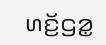ꤛꤢꤩ꤬ꤞꤤ꤭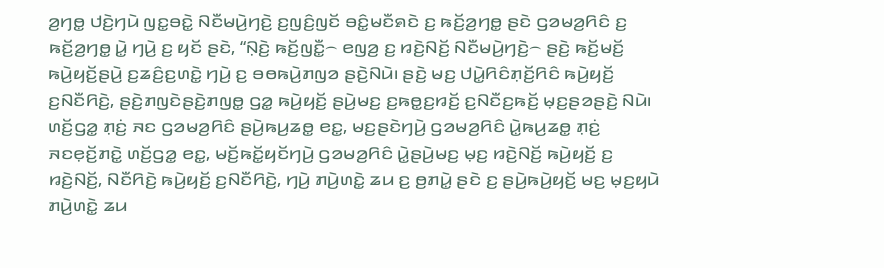ꤤ꤬ꤚꤥ꤭ ꤓꤢꤧ꤬ꤚꤣꤧ ꤜꤢ꤭ꤋꤢꤧ꤭ ꤡꤢꤪꤗꤣꤧ꤬ꤚꤢꤧ꤬ ꤢ꤬ꤜꤢꤨ꤬ꤜꤢꤩ ꤋꤢꤨ꤭ꤗꤢꤪꤎꤢꤧ ꤢ꤬ ꤒꤢꤩ꤬ꤤ꤬ꤚꤥ꤭ ꤔꤢꤧ ꤞꤤꤗꤤ꤬ꤖꤢꤨ ꤢ꤬ ꤒꤢꤩ꤬ꤤ꤬ꤚꤥ꤭ ꤣꤧ꤭ ꤚꤣꤧ꤬ ꤢ꤬ ꤟꤢꤩ ꤔꤢꤧ, “ꤡ꤫ꤢꤧ꤬ ꤒꤢꤩ꤬ꤜꤢꤪ꤭꤮ ꤕꤜꤤ꤬ ꤢ꤬ ꤙꤢꤧ꤬ꤡꤢꤩ꤬ ꤡꤢꤪꤗꤣꤧ꤬ꤚꤢꤧ꤬꤮ ꤔꤢꤧ꤬ ꤒꤢꤩ꤬ꤗꤢꤩ꤬ ꤒꤣꤧ꤬ꤟꤢꤩ꤬ꤔꤣꤧ꤬ ꤢ꤬ꤘꤢꤨ꤬ꤢ꤬ꤛꤢꤧ꤭ ꤚꤣꤧ꤬ ꤢ꤬ ꤋꤥꤒꤣꤧ꤬ꤊꤜꤤ ꤔꤢꤧ꤬ꤡꤣꤧ꤯ ꤔꤢꤧ꤬ ꤗꤢ꤬ ꤓꤣꤧ꤭ꤖꤢꤨꤊ꤫ꤢꤩ꤬ꤖꤢꤨ ꤒꤣꤧ꤬ꤟꤢꤩ꤬ ꤢ꤬ꤡꤢꤪꤖꤢꤧ꤬, ꤔꤢꤧ꤬ꤊꤜꤢꤧꤔꤢꤧ꤬ꤊꤜꤥ꤭ ꤞꤤ꤭ ꤒꤣꤧ꤬ꤟꤢꤩ꤬ ꤔꤣꤧ꤬ꤗꤢ꤬ ꤢ꤬ꤒꤥ꤭ꤢ꤬ꤙꤢꤩ꤬ ꤢ꤬ꤡꤢꤪꤢ꤬ꤒꤢꤩ꤬ ꤗ꤫ꤢ꤬ꤔꤤꤔꤢꤧ꤬ ꤡꤣꤧ꤯
ꤛꤢꤩ꤬ꤞꤤ꤭ ꤊ꤫ꤢꤦ꤬ ꤏꤢ ꤞꤤꤗꤤ꤬ꤖꤢꤨ ꤔꤣꤧ꤬ꤒꤣ꤬ꤘꤥ꤭ ꤕꤢ꤭, ꤗꤢ꤬ꤔꤢꤧꤚꤣꤧ꤬ ꤞꤤꤗꤤ꤬ꤖꤢꤨ ꤣꤧ꤭ꤒꤣ꤬ꤘꤥ꤭ ꤊ꤫ꤢꤦ꤬ ꤏꤢꤕ꤫ꤢꤩ꤬ꤊꤢꤧ꤭ ꤛꤢꤩ꤬ꤞꤤ꤭ ꤕꤢ꤭, ꤗꤢꤩ꤬ꤒꤢꤩ꤭ꤟꤢꤩꤚꤣꤧ꤬ ꤞꤤꤗꤤ꤬ꤖꤢꤨ ꤣꤧ꤭ꤔꤣꤧ꤬ꤗꤢ꤬ ꤗ꤫ꤢ꤬ ꤙꤢꤧ꤬ꤡꤢꤩ꤬ ꤒꤣꤧ꤬ꤟꤢꤩ꤬ ꤢ꤬ ꤙꤢꤧ꤬ꤡꤢꤩ꤬, ꤡꤢꤪꤖꤢꤧ꤬ ꤒꤣꤧ꤬ꤟꤢꤩ꤬ ꤢ꤬ꤡꤢꤪꤖꤢꤧ꤬, ꤚꤣꤧ꤬ ꤊꤣꤧ꤬ꤛꤢꤧ꤭ ꤘꤣ ꤢ꤬ ꤥ꤬ꤊꤣꤧ꤭ ꤔꤢꤧ ꤢ꤬ ꤔꤣꤧ꤬ꤒꤣꤧ꤬ꤟꤢꤩ꤬ ꤗꤢ꤬ ꤗ꤫ꤢ꤬ꤟꤣꤧ ꤊꤣꤧ꤬ꤛꤢꤧ꤭ ꤘꤣ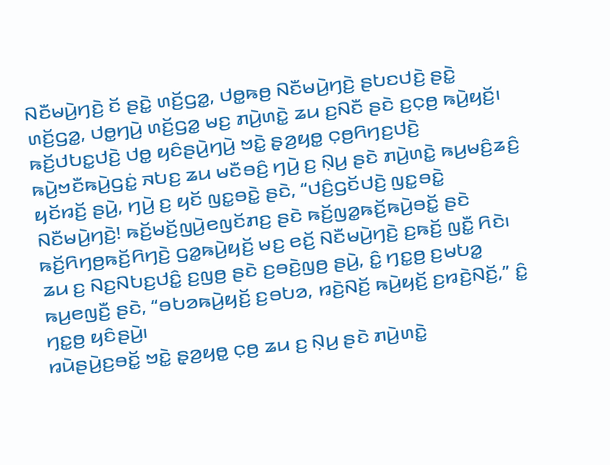ꤡꤢꤪꤗꤣꤧ꤬ꤚꤢꤧ꤬ ꤢꤩ ꤔꤢꤧ꤭ ꤛꤢꤩ꤬ꤞꤤ꤭, ꤓꤥ꤭ꤒꤥ꤬ ꤡꤢꤪꤗꤣꤧ꤬ꤚꤢꤧ꤬ ꤔꤝꤢꤓꤢꤧ꤬ ꤔꤢꤧ꤭ ꤛꤢꤩ꤬ꤞꤤ꤭, ꤓꤥ꤭ꤚꤣꤧ꤬ ꤛꤢꤩ꤬ꤞꤤ꤭ ꤗꤢ꤬ ꤊꤣꤧ꤬ꤛꤢꤧ꤭ ꤘꤣ ꤢ꤬ꤡꤢꤪ ꤔꤢꤧ ꤢ꤬ꤍ꤫ꤥ꤬ ꤒꤣꤧ꤬ꤟꤢꤩ꤬꤯
ꤒꤢꤩ꤬ꤓꤝꤢ꤭ꤓꤢꤧ꤬ ꤓꤥ꤭ ꤟꤢꤨꤔꤣꤧ꤬ꤚꤣꤧ꤬ ꤠꤢꤧ꤭ ꤔ꤫ꤤ꤬ꤟꤥ꤭ ꤍ꤫ꤥ꤬ꤖꤚꤢ꤬ꤓꤢꤧ꤬ ꤒꤣꤧ꤬ꤠꤢꤪꤒꤣꤧ꤬ꤞꤢꤦ꤭ ꤏꤝꤢ꤬ ꤘꤣ ꤗꤢꤪꤋꤢꤨ꤬ ꤚꤣꤧ꤬ ꤢ꤬ ꤡ꤫ꤣ꤬ ꤔꤢꤧ ꤊꤣꤧ꤬ꤛꤢꤧ꤭ ꤒꤣ꤬ꤗꤢꤨ꤬ꤘꤢꤨ꤬ ꤟꤢꤩꤙꤢꤩ꤬ ꤔꤣꤧ꤬, ꤚꤣꤧ꤬ ꤢ꤬ ꤟꤢꤩ ꤜꤢ꤭ꤋꤢꤧ꤭ ꤔꤢꤧ, “ꤓꤢꤨ꤬ꤞꤢꤩꤓꤢꤧ꤬ ꤜꤢ꤭ꤋꤢꤧ꤭ ꤡꤢꤪꤗꤣꤧ꤬ꤚꤢꤧ꤬! ꤒꤢꤩ꤬ꤗꤢꤩ꤬ꤜꤣꤧ꤬ꤕꤜꤢꤩꤊꤢ꤬ ꤔꤢꤧ ꤒꤢꤩ꤬ꤜꤤ꤭ꤒꤢꤩ꤬ꤒꤣꤧ꤬ꤋꤢꤩ꤭ ꤔꤢꤧ ꤒꤢꤩ꤬ꤖꤚꤥ꤬ꤒꤢꤩ꤬ꤖꤚꤢꤧ꤬ ꤞꤤ꤭ꤒꤣꤧ꤬ꤟꤢꤩ꤬ ꤗꤢ꤬ ꤕꤢꤩ꤬ ꤡꤢꤪꤗꤣꤧ꤬ꤚꤢꤧ꤬ ꤢ꤬ꤒꤢꤩ꤬ ꤜꤢꤪ꤭ ꤖꤢꤧ꤯
ꤘꤣ ꤢ꤬ ꤡꤢ꤬ꤡꤝꤢ꤬ꤓꤢꤨ꤭ ꤢ꤬ꤜꤥ꤬ ꤔꤢꤧ ꤢ꤬ꤋꤢꤧ꤬ꤜꤥ꤬ ꤔꤣꤧ꤬, ꤢꤨ꤭ ꤚꤢ꤭ꤥ꤬ ꤢ꤬ꤗꤝꤤ꤭ ꤒꤣ꤬ꤕꤜꤢꤪ꤬ ꤔꤢꤧ, “ꤋꤝꤤꤒꤣꤧ꤬ꤟꤢꤩ꤬ ꤢ꤬ꤋꤝꤤ, ꤙꤢꤧ꤬ꤡꤢꤩ꤬ ꤒꤣꤧ꤬ꤟꤢꤩ꤬ ꤢ꤬ꤙꤢꤧ꤬ꤡꤢꤩ꤬,” ꤢꤨ꤭ ꤚꤢ꤭ꤥ꤬ ꤟꤢꤨꤔꤣꤧ꤬꤯
ꤙꤣꤧꤔꤣꤧ꤬ꤢ꤬ꤋꤢꤩ꤭ ꤠꤢꤧ꤭ ꤔ꤫ꤤ꤬ꤟꤥ꤭ ꤍ꤫ꤥ꤬ ꤘꤣ ꤢ꤬ ꤡ꤫ꤣ꤬ ꤔꤢꤧ ꤊꤣꤧ꤬ꤛꤢꤧ꤭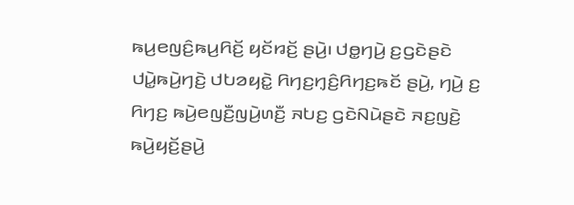ꤒꤣ꤬ꤕꤜꤢꤨ꤬ꤒꤣ꤬ꤖꤢꤩ꤬ ꤟꤢꤩꤙꤢꤩ꤬ ꤔꤣꤧ꤬꤯ ꤓꤥ꤭ꤚꤣꤧ꤬ ꤢ꤬ꤞꤢꤧꤔꤢꤧ ꤓꤣꤧ꤭ꤒꤣꤧ꤬ꤚꤢꤧ꤬ ꤓꤝꤤꤟꤢꤧ꤭ ꤖꤚꤢ꤬ꤚ꤫ꤢꤨ꤬ꤖꤚꤢ꤬ꤒꤢꤩ ꤔꤣꤧ꤬, ꤚꤣꤧ꤬ ꤢ꤬ ꤖꤚꤢ꤬ ꤒꤣꤧ꤬ꤕꤜꤢꤪ꤬ꤜꤣꤧ꤬ꤛꤢꤪ꤬ ꤏꤝꤢ꤬ ꤞꤢꤧꤡꤣꤧꤔꤢꤧ ꤏꤢ꤬ꤜꤢꤧ꤬ ꤒꤣꤧ꤬ꤟꤢꤩ꤬ꤔꤣꤧ꤬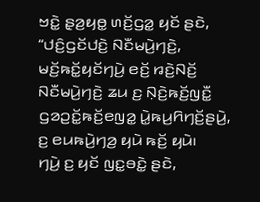ꤠꤢꤧ꤭ ꤔ꤫ꤤ꤬ꤟꤥ꤭ ꤛꤢꤩ꤬ꤞꤤ꤭ ꤟꤢꤩ ꤔꤢꤧ, “ꤓꤢꤨ꤬ꤞꤢꤩꤓꤢꤧ꤬ ꤡꤢꤪꤗꤣꤧ꤬ꤚꤢꤧ꤬, ꤗꤢꤩ꤬ꤒꤢꤩ꤭ꤟꤢꤩꤚꤣꤧ꤬ ꤕꤢꤩ꤬ ꤙꤢꤧ꤬ꤡꤢꤩ꤬ ꤡꤢꤪꤗꤣꤧ꤬ꤚꤢꤧ꤬ ꤘꤣ ꤢ꤬ ꤡ꤫ꤢꤧ꤬ꤒꤢꤩ꤬ꤜꤢꤪ꤭ ꤞꤤꤑꤢꤩ꤭ꤒꤢꤩ꤬ꤕꤜꤤ꤭ ꤣꤧ꤭ꤒꤣ꤬ꤖꤚꤢꤩ꤬ꤔꤣꤧ꤬, ꤢ꤬ ꤕꤣꤒꤣꤧ꤬ꤚꤤ꤬ ꤟꤣꤧ ꤒꤢꤩ꤬ ꤟꤣꤧ꤯
ꤚꤣꤧ꤬ ꤢ꤬ ꤟꤢꤩ ꤜꤢ꤭ꤋꤢꤧ꤭ ꤔꤢꤧ,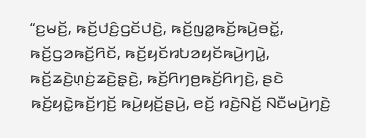“ꤢ꤬ꤗꤢꤩ꤬, ꤒꤢꤩ꤬ꤓꤢꤨ꤬ꤞꤢꤩꤓꤢꤧ꤬, ꤒꤢꤩ꤬ꤜꤤ꤭ꤒꤢꤩ꤬ꤒꤣꤧ꤬ꤋꤢꤩ꤭, ꤒꤢꤩ꤬ꤞꤤꤒꤢꤩ꤬ꤖꤢꤩ, ꤒꤢꤩ꤬ꤟꤢꤩꤙꤝꤤꤟꤢꤩꤒꤣꤧ꤬ꤚꤣꤧ꤭, ꤒꤢꤩ꤬ꤘꤢꤧ꤬ꤛ꤫ꤢꤦ꤬ꤘꤢꤧ꤬ꤔ꤫ꤢꤧ꤬, ꤒꤢꤩ꤬ꤖꤚꤥ꤬ꤒꤢꤩ꤬ꤖꤚꤢꤧ꤬, ꤔꤢꤧ ꤒꤢꤩ꤬ꤟꤢꤧ꤭ꤒꤢꤩ꤬ꤚꤢꤩ꤬ ꤒꤣꤧ꤬ꤟꤢꤩ꤬ꤔꤣꤧ꤬, ꤕꤢꤩ꤬ ꤙꤢꤧ꤬ꤡꤢꤩ꤬ ꤡꤢꤪꤗꤣꤧ꤬ꤚꤢꤧ꤬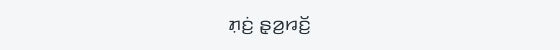ꤊ꤫ꤢꤦ꤬ ꤔ꤫ꤤ꤬ꤙꤢꤩ꤬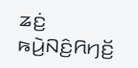ꤘꤢꤦ꤬ ꤒꤣꤧ꤬ꤡꤢꤨ꤬ꤖꤚꤢꤩ꤬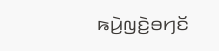ꤒꤣꤧ꤬ꤜꤢꤧ꤬ꤋꤚꤢꤩ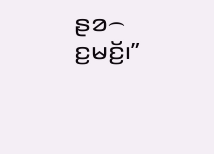ꤔꤤ꤮ ꤢ꤬ꤗꤢꤩ꤬꤯”